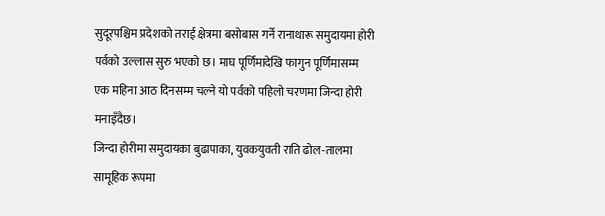सुदूरपश्चिम प्रदेशको तराई क्षेत्रमा बसोबास गर्ने रानाथारू समुदायमा होरी पर्वको उल्लास सुरु भएको छ। माघ पूर्णिमादेखि फागुन पूर्णिमासम्म एक महिना आठ दिनसम्म चल्ने यो पर्वको पहिलो चरणमा जिन्दा होरी मनाइँदैछ।
जिन्दा होरीमा समुदायका बुढापाका, युवकयुवती राति ढोल-तालमा सामूहिक रूपमा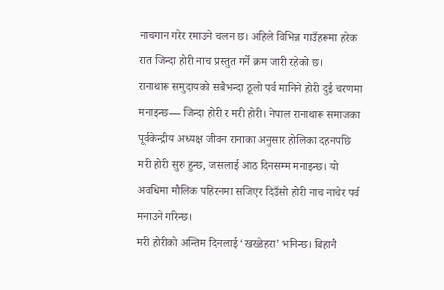नाचगान गरेर रमाउने चलन छ। अहिले विभिन्न गाउँहरूमा हरेक रात जिन्दा होरी नाच प्रस्तुत गर्ने क्रम जारी रहेको छ।
रानाथारू समुदायको सबैभन्दा ठूलो पर्व मानिने होरी दुई चरणमा मनाइन्छ— जिन्दा होरी र मरी होरी। नेपाल रानाथारू समाजका पूर्वकेन्द्रीय अध्यक्ष जीवन रानाका अनुसार होलिका दहनपछि मरी होरी सुरु हुन्छ, जसलाई आठ दिनसम्म मनाइन्छ। यो अवधिमा मौलिक पहिरनमा सजिएर दिउँसो होरी नाच नाचेर पर्व मनाउने गरिन्छ।
मरी होरीको अन्तिम दिनलाई ‘खख्डेहरा’ भनिन्छ। बिहानै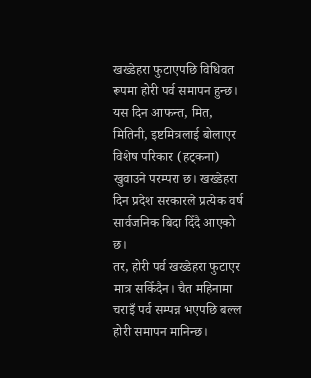खख्डेहरा फुटाएपछि विधिवत रूपमा होरी पर्व समापन हुन्छ। यस दिन आफन्त, मित, मितिनी, इष्टमित्रलाई बोलाएर विशेष परिकार (हट्कना) खुवाउने परम्परा छ। खख्डेहरा दिन प्रदेश सरकारले प्रत्येक वर्ष सार्वजनिक बिदा दिँदै आएको छ।
तर, होरी पर्व खख्डेहरा फुटाएर मात्र सकिँदैन। चैत महिनामा चराइँ पर्व सम्पन्न भएपछि बल्ल होरी समापन मानिन्छ।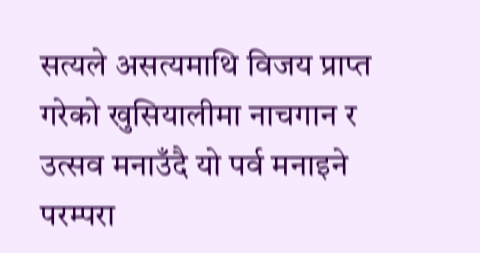सत्यले असत्यमाथि विजय प्राप्त गरेको खुसियालीमा नाचगान र उत्सव मनाउँदै यो पर्व मनाइने परम्परा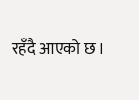रहँदै आएको छ।